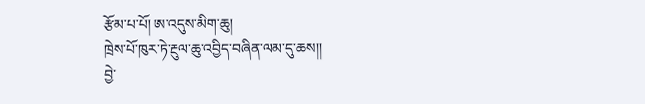རྩོམ་པ་པོ། ཨ་འདུས་མིག་ཆུ།
ཁྲེས་པོ་ཁུར་ཏེ་རྔུལ་ཆུ་འབྱིད་བཞིན་ལམ་དུ་ཆས།།
བྱེ་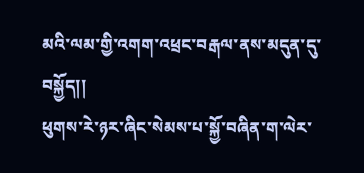མའི་ལམ་གྱི་འགག་འཕྲང་བརྒལ་ནས་མདུན་དུ་བསྐྱོད།།
ཕུགས་རེ་ཉར་ཞིང་སེམས་པ་སྐྱོ་བཞིན་ག་ལེར་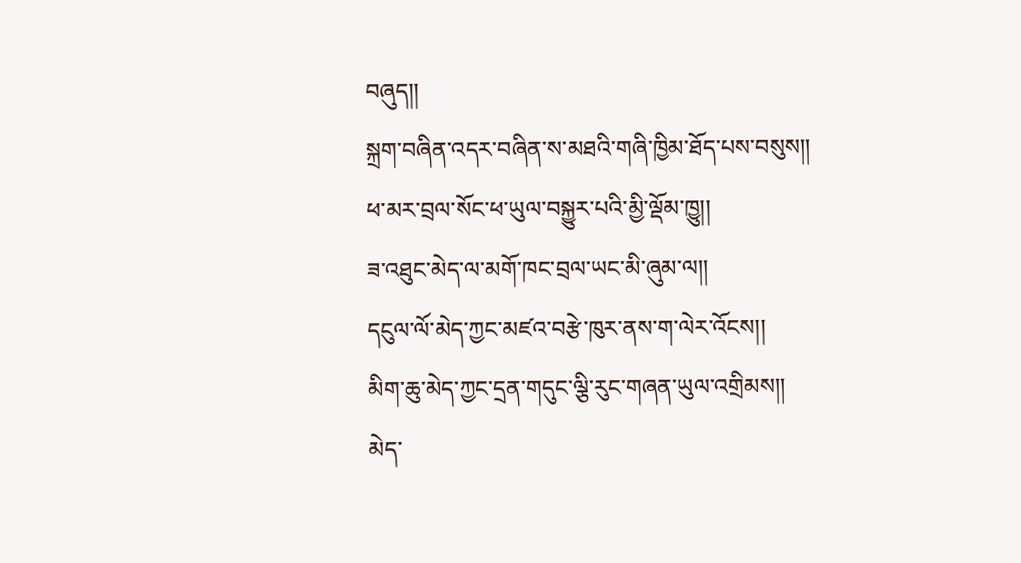བཞུད།།
སྐྲག་བཞིན་འདར་བཞིན་ས་མཐའི་གཞི་ཁྱིམ་ཐོད་པས་བསུས།།
ཕ་མར་བྲལ་སོང་ཕ་ཡུལ་བསྐྱུར་པའི་མྱི་ལྡོམ་ཁྱུ།།
ཟ་འཐུང་མེད་ལ་མགོ་ཁང་བྲལ་ཡང་མི་ཞུམ་ལ།།
དངུལ་ལོ་མེད་ཀྱང་མཛའ་བརྩེ་ཁུར་ནས་ག་ལེར་འོངས།།
མིག་ཆུ་མེད་ཀྱང་དྲན་གདུང་ལྕི་རུང་གཞན་ཡུལ་འགྲིམས།།
མེད་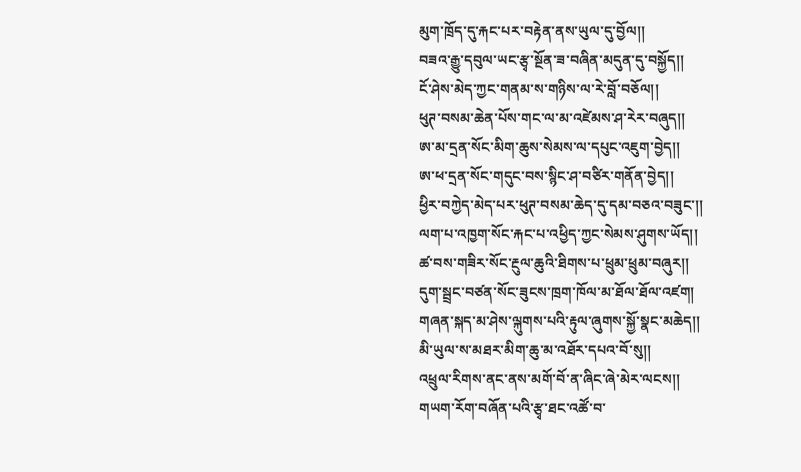མུག་ཁྲོད་དུ་རྐང་པར་བརྟེན་ནས་ཡུལ་དུ་བྱོལ།།
བཟའ་རྒྱུ་དབུལ་ཡང་རྩྭ་སྔོན་ཟ་བཞིན་མདུན་དུ་བསྐྱོད།།
ངོ་ཤེས་མེད་ཀྱང་གནམ་ས་གཉིས་ལ་རེ་བློ་བཅོལ།།
ཕུཊ་བསམ་ཆེན་པོས་གང་ལ་མ་འཛེམས་ཤ་རེར་བཞུད།།
ཨ་མ་དྲན་སོང་མིག་ཆུས་སེམས་ལ་དཔུང་འཇུག་བྱེད།།
ཨ་ཕ་དྲན་སོང་གདུང་བས་སྙིང་ཤ་བཙིར་གནོན་བྱེད།།
ཕྱིར་བཀྱེད་མེད་པར་ཕུཊ་བསམ་ཆེད་དུ་དམ་བཅའ་བཟུང་།།
ལག་པ་འཁྱག་སོང་རྐང་པ་འཕྱིད་ཀྱང་སེམས་ཤུགས་ཡོད།།
ཚ་བས་གཟིར་སོང་རྔུལ་ཆུའི་ཐིགས་པ་ཕྲུམ་ཕྲུམ་བཞུར།།
དུག་སྦྲང་བཙན་སོང་ཟུངས་ཁྲག་ཁོལ་མ་ཐོལ་ཐོལ་འཛག།
གཞན་སྐད་མ་ཤེས་ལྐུགས་པའི་རྟུལ་ཞུགས་སྐྱོ་སྣང་མཆེད།།
མི་ཡུལ་ས་མཐར་མིག་ཆུ་མ་འཐོར་དཔའ་བོ་སུ།།
འཕྲུལ་རིགས་ནང་ནས་མགོ་བོ་ན་ཞིང་ཞེ་མེར་ལངས།།
གཡག་རོག་བཞོན་པའི་རྩྭ་ཐང་འཚོ་བ་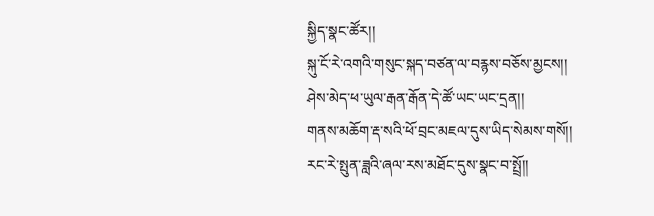སྐྱིད་སྣང་ཚོར།།
སྐུ་ངོ་རེ་འགའི་གསུང་སྐད་བཙན་ལ་བརྙས་བཅོས་མྱངས།།
ཤེས་མེད་ཕ་ཡུལ་རྒན་རྒོན་དེ་ཚོ་ཡང་ཡང་དྲན།།
གནས་མཆོག་རྡ་སའི་ཕོ་བྲང་མཇལ་དུས་ཡིད་སེམས་གསོ།།
རང་རེ་སྤུན་ཟླའི་ཞལ་རས་མཐོང་དུས་སྣང་བ་སྤྲོ།།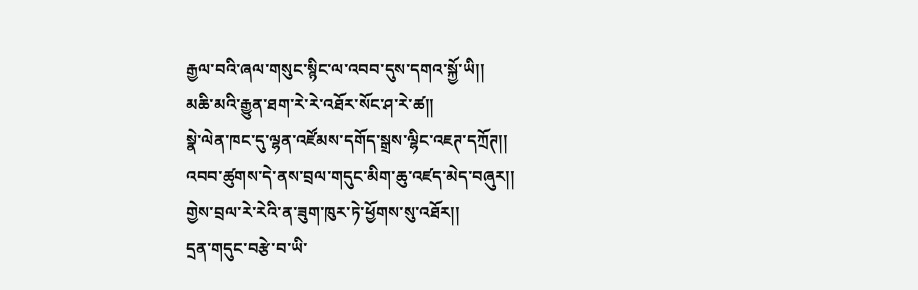རྒྱལ་བའི་ཞལ་གསུང་སྙིང་ལ་འབབ་དུས་དགའ་སྐྱོ་ཡི།།
མཆི་མའི་རྒྱུན་ཐག་རེ་རེ་འཐོར་སོང་ཤ་རེ་ཚ།།
སྣེ་ལེན་ཁང་དུ་ལྷན་འཛོམས་དགོད་སྒྲས་ལྷིང་འཇཊ་དཀྲོཊ།།
འབབ་ཚུགས་དེ་ནས་བྲལ་གདུང་མིག་ཆུ་འཛད་མེད་བཞུར།།
གྱེས་བྲལ་རེ་རེའི་ན་ཟུག་ཁུར་ཏེ་ཕྱོགས་སུ་འཐོར།།
དྲན་གདུང་བརྩེ་བ་ཡི་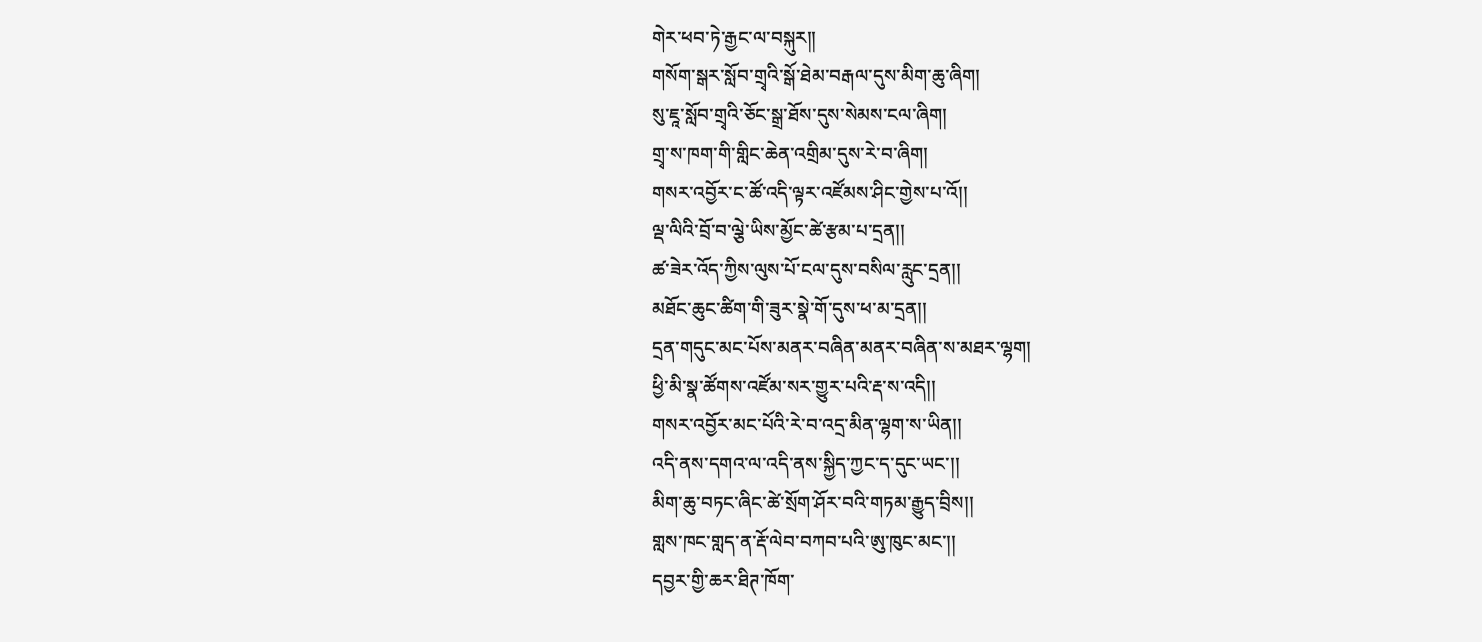གེར་ཕབ་ཏེ་རྒྱང་ལ་བསྐུར།།
གསོག་སྒར་སློབ་གྲྭའི་སྒོ་ཐེམ་བརྒལ་དུས་མིག་ཆུ་ཞིག།
སུ་ཇཱ་སློབ་གྲྭའི་ཅོང་སྒྲ་ཐོས་དུས་སེམས་ངལ་ཞིག།
གྲྭ་ས་ཁག་གི་གླིང་ཆེན་འགྲིམ་དུས་རེ་བ་ཞིག།
གསར་འབྱོར་ང་ཚོ་འདི་ལྟར་འཛོམས་ཤིང་གྱེས་པ་འོ།།
ལྡ་ལིའི་བྲོ་བ་ལྕེ་ཡིས་མྱོང་ཚེ་རྩམ་པ་དྲན།།
ཚ་ཟེར་འོད་ཀྱིས་ལུས་པོ་ངལ་དུས་བསིལ་རླུང་དྲན།།
མཐོང་ཆུང་ཚིག་གི་ཟུར་སྣེ་གོ་དུས་ཕ་མ་དྲན།།
དྲན་གདུང་མང་པོས་མནར་བཞིན་མནར་བཞིན་ས་མཐར་ལྷག།
ཕྱི་མི་སྣ་ཚོགས་འཛོམ་སར་གྱུར་པའི་རྡ་ས་འདི།།
གསར་འབྱོར་མང་པོའི་རེ་བ་འདྲ་མིན་ལྷག་ས་ཡིན།།
འདི་ནས་དགའ་ལ་འདི་ནས་སྐྱིད་ཀྱང་ད་དུང་ཡང་།།
མིག་ཆུ་བཏང་ཞིང་ཚེ་སྲོག་ཤོར་བའི་གཏམ་རྒྱུད་བྲིས།།
གླས་ཁང་གླད་ན་རྡོ་ལེབ་བཀབ་པའི་ཨུ་ཁུང་མང་།།
དབྱར་གྱི་ཆར་ཐིཊ་ཁོག་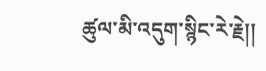ཚུལ་མི་འདུག་སྙིང་རེ་རྗེ།།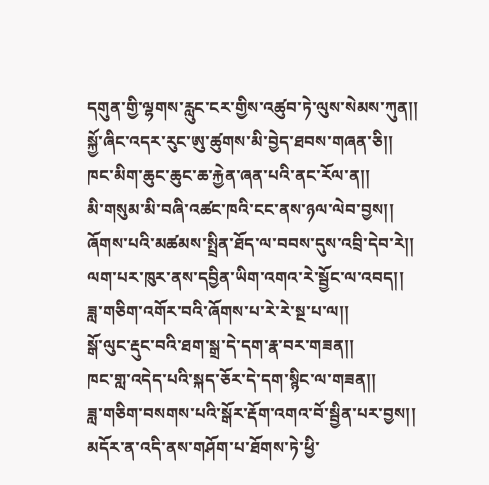དགུན་གྱི་ལྷགས་རླུང་ངར་གྱིས་འཚུབ་ཏེ་ལུས་སེམས་ཀུན།།
སྐྱོ་ཞིང་འདར་རུང་ཨུ་ཚུགས་མི་བྱེད་ཐབས་གཞན་ཅི།།
ཁང་མིག་ཆུང་ཆུང་ཆ་རྐྱེན་ཞན་པའི་ནང་རོལ་ན།།
མི་གསུམ་མི་བཞི་འཚང་ཁའི་ངང་ནས་ཉལ་ལེབ་བྱས།།
ཞོགས་པའི་མཚམས་སྤྲིན་ཐོད་ལ་བབས་དུས་འབྲི་དེབ་རེ།།
ལག་པར་ཁུར་ནས་དབྱིན་ཡིག་འགའ་རེ་སྦྱོང་ལ་འབད།།
ཟླ་གཅིག་འགོར་བའི་ཞོགས་པ་རེ་རེ་སྔ་པ་ལ།།
སྒོ་ལུང་རྡུང་བའི་ཐག་སྒྲ་དེ་དག་རྣ་བར་གཟན།།
ཁང་གླ་འདེད་པའི་སྐད་ཅོར་དེ་དག་སྙིང་ལ་གཟན།།
ཟླ་གཅིག་བསགས་པའི་སྒོར་རྡོག་འགའ་བོ་སྦྱིན་པར་བྱས།།
མདོར་ན་འདི་ནས་གཤོག་པ་ཐོགས་ཏེ་ཕྱི་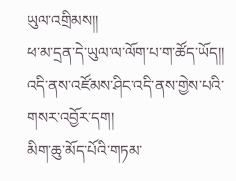ཡུལ་འགྲིམས།།
ཕ་མ་དྲན་དེ་ཡུལ་ལ་ལོག་པ་ག་ཚོད་ཡོད།།
འདི་ནས་འཛོམས་ཤིང་འདི་ནས་གྱེས་པའི་གསར་འབྱོར་དག།
མིག་ཆུ་མོད་པོའི་གཏམ་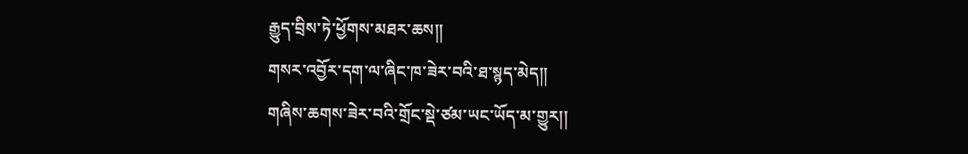རྒྱུད་བྲིས་ཏེ་ཕྱོགས་མཐར་ཆས།།
གསར་འབྱོར་དག་ལ་ཞིང་ཁ་ཟེར་བའི་ཐ་སྙད་མེད།།
གཞིས་ཆགས་ཟེར་བའི་གྲོང་སྡེ་ཙམ་ཡང་ཡོད་མ་གྱུར།།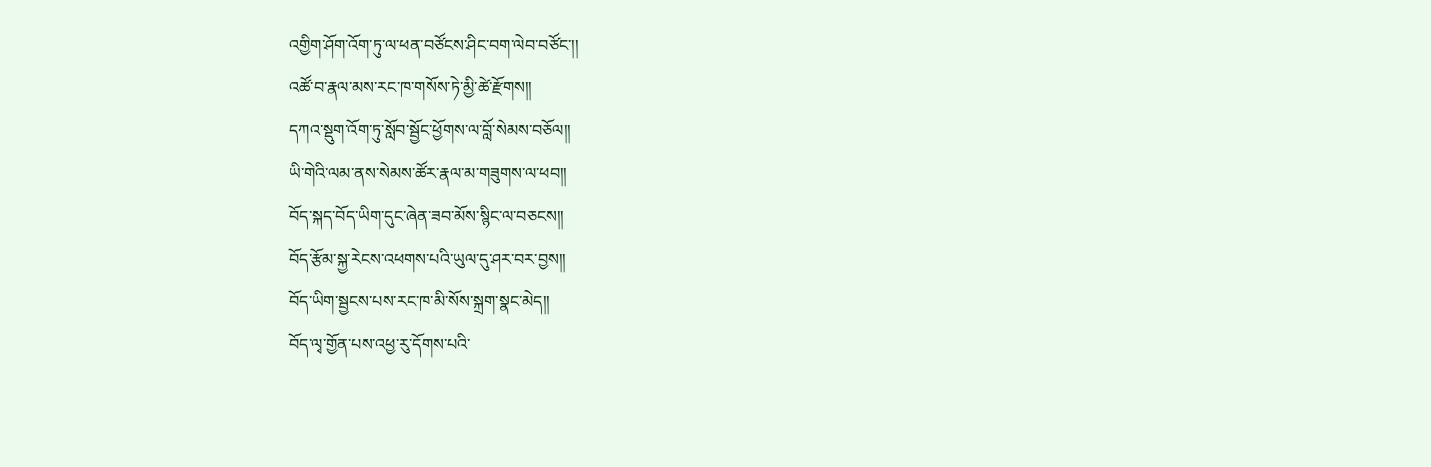འགྱིག་ཤོག་འོག་ཏུ་ལ་ཕན་བཙོངས་ཤིང་བག་ལེབ་བཙོང་།།
འཚོ་བ་རྣལ་མས་རང་ཁ་གསོས་ཏེ་མྱི་ཚེ་རྫོགས།།
དཀའ་སྡུག་འོག་ཏུ་སློབ་སྦྱོང་ཕྱོགས་ལ་བློ་སེམས་བཅོལ།།
ཡི་གེའི་ལམ་ནས་སེམས་ཚོར་རྣལ་མ་གཟུགས་ལ་ཕབ།།
བོད་སྐད་བོད་ཡིག་དུང་ཞེན་ཟབ་མོས་སྙིང་ལ་བཅངས།།
བོད་རྩོམ་སྐྱ་རེངས་འཕགས་པའི་ཡུལ་དུ་ཤར་བར་བྱས།།
བོད་ཡིག་སྦྱངས་པས་རང་ཁ་མི་སོས་སྐྲག་སྣང་མེད།།
བོད་ལྭ་གྱོན་པས་འཕྱ་རུ་དོགས་པའི་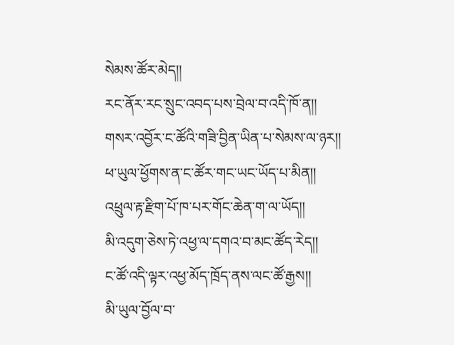སེམས་ཚོར་མེད།།
རང་ནོར་རང་སྲུང་འབད་པས་བྲེལ་བ་འདི་ཁོ་ན།།
གསར་འབྱོར་ང་ཚོའི་གཟི་བྱིན་ཡིན་པ་སེམས་ལ་ཉར།།
ཕ་ཡུལ་ཕྱོགས་ན་ང་ཚོར་གང་ཡང་ཡོད་པ་མིན།།
འཕྲུལ་རྟ་རྫིག་པོ་ཁ་པར་གོང་ཆེན་ག་ལ་ཡོད།།
མི་འདུག་ཅེས་ཏེ་འཕྱ་ལ་དགའ་བ་མང་ཚོད་རེད།།
ང་ཚོ་འདི་ལྟར་འཕྱ་མོད་ཁྲོད་ནས་ལང་ཚོ་རྒྱས།།
མི་ཡུལ་བྱོལ་བ་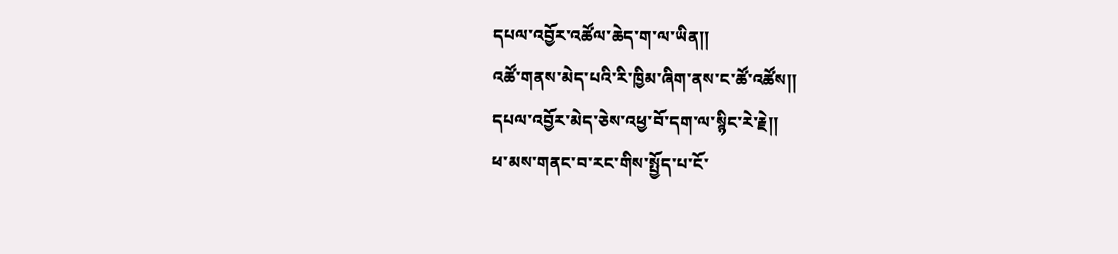དཔལ་འབྱོར་འཚོལ་ཆེད་ག་ལ་ཡིན།།
འཚོ་གནས་མེད་པའི་རི་ཁྱིམ་ཞིག་ནས་ང་ཚོ་འཚོས།།
དཔལ་འབྱོར་མེད་ཅེས་འཕྱ་བོ་དག་ལ་སྙིང་རེ་རྗེ།།
ཕ་མས་གནང་བ་རང་གིས་སྤྱོད་པ་ངོ་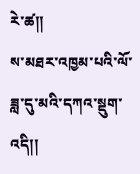རེ་ཚ།།
ས་མཐར་འཁྱམ་པའི་ལོ་ཟླ་དུ་མའི་དཀའ་སྡུག་འདི།།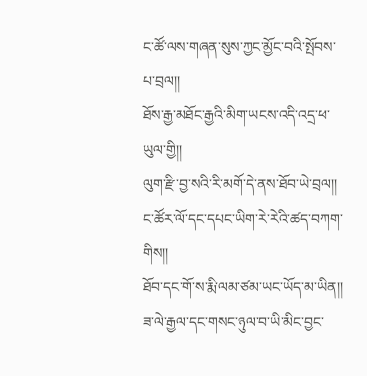ང་ཚོ་ལས་གཞན་སུས་ཀྱང་མྱོང་བའི་སྤོབས་པ་བྲལ།།
ཐོས་རྒྱ་མཐོང་རྒྱའི་མིག་ཡངས་འདི་འདྲ་ཕ་ཡུལ་གྱི།།
ལུག་རྫི་བྱ་སའི་རི་མགོ་དེ་ནས་ཐོབ་ཡེ་བྲལ།།
ང་ཚོར་ལོ་དང་དཔང་ཡིག་རེ་རེའི་ཚད་བཀག་གིས།།
ཐོབ་དང་གོ་ས་རྨི་ལམ་ཙམ་ཡང་ཡོད་མ་ཡིན།།
ཟ་ལེ་རྒྱལ་དང་གསང་ཉུལ་བ་ཡི་མིང་བྱང་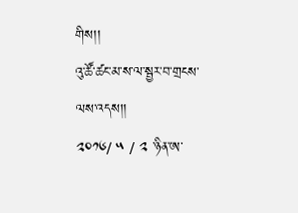གིས།།
འུ་ཚོ་ཚང་མ་ས་ལ་སྦྱར་བ་གྲངས་ལས་འདས།།
༢༠༡༦/ ༥ / ༢ ་ཉིན་ཨ་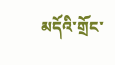མདོའི་གྲོང་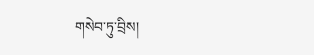གསེབ་ཏུ་བྲིས།